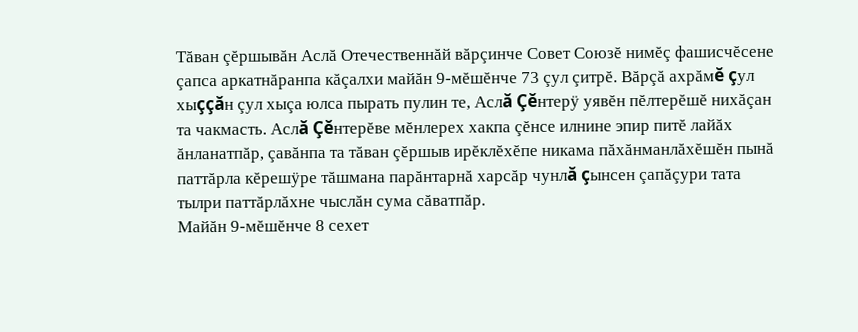Тăван çĕршывăн Аслă Отечественнăй вăрçинче Совет Союзĕ нимĕç фашисчĕсене çапса аркатнăранпа кăçалхи майăн 9-мĕшĕнче 73 çул çитрĕ. Вăрçă ахрăмĕ çул хыççăн çул хыçа юлса пырать пулин те, Аслă Çĕнтерÿ уявĕн пĕлтерĕшĕ нихăçан та чакмасть. Аслă Çĕнтерĕве мĕнлерех хакпа çĕнсе илнине эпир питĕ лайăх ăнланатпăр, çавăнпа та тăван çĕршыв ирĕклĕхĕпе никама пăхăнманлăхĕшĕн пынă паттăрла кĕрешÿре тăшмана парăнтарнă харсăр чунлă çынсен çапăçури тата тылри паттăрлăхне чыслăн сума сăватпăр.
Майăн 9-мĕшĕнче 8 сехет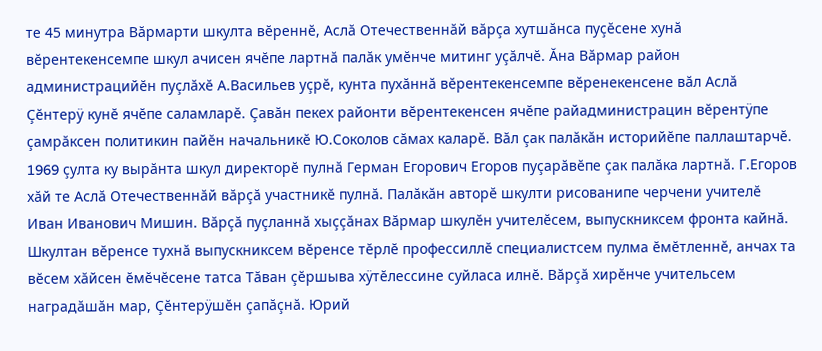те 45 минутра Вăрмарти шкулта вĕреннĕ, Аслă Отечественнăй вăрçа хутшăнса пуçĕсене хунă вĕрентекенсемпе шкул ачисен ячĕпе лартнă палăк умĕнче митинг уçăлчĕ. Ăна Вăрмар район администрацийĕн пуçлăхĕ А.Васильев уçрĕ, кунта пухăннă вĕрентекенсемпе вĕренекенсене вăл Аслă Çĕнтерÿ кунĕ ячĕпе саламларĕ. Çавăн пекех районти вĕрентекенсен ячĕпе райадминистрацин вĕрентÿпе çамрăксен политикин пайĕн начальникĕ Ю.Соколов сăмах каларĕ. Вăл çак палăкăн историйĕпе паллаштарчĕ. 1969 çулта ку вырăнта шкул директорĕ пулнă Герман Егорович Егоров пуçарăвĕпе çак палăка лартнă. Г.Егоров хăй те Аслă Отечественнăй вăрçă участникĕ пулнă. Палăкăн авторĕ шкулти рисованипе черчени учителĕ Иван Иванович Мишин. Вăрçă пуçланнă хыççăнах Вăрмар шкулĕн учителĕсем, выпускниксем фронта кайнă. Шкултан вĕренсе тухнă выпускниксем вĕренсе тĕрлĕ профессиллĕ специалистсем пулма ĕмĕтленнĕ, анчах та вĕсем хăйсен ĕмĕчĕсене татса Тăван çĕршыва хÿтĕлессине суйласа илнĕ. Вăрçă хирĕнче учительсем наградăшăн мар, Çĕнтерÿшĕн çапăçнă. Юрий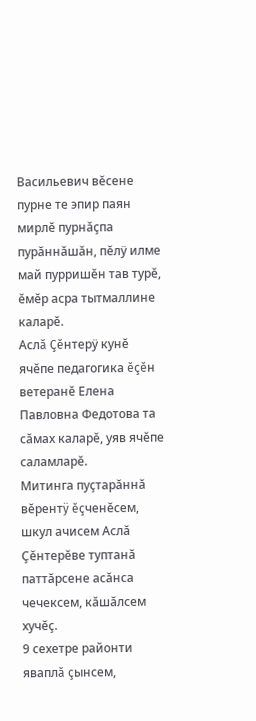Васильевич вĕсене пурне те эпир паян мирлĕ пурнăçпа пурăннăшăн, пĕлÿ илме май пурришĕн тав турĕ, ĕмĕр асра тытмаллине каларĕ.
Аслă Çĕнтерÿ кунĕ ячĕпе педагогика ĕçĕн ветеранĕ Елена Павловна Федотова та сăмах каларĕ, уяв ячĕпе саламларĕ.
Митинга пуçтарăннă вĕрентÿ ĕçченĕсем, шкул ачисем Аслă Çĕнтерĕве туптанă паттăрсене асăнса чечексем, кăшăлсем хучĕç.
9 сехетре районти яваплă çынсем,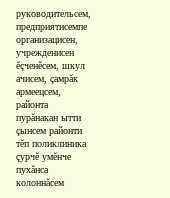руководительсем, предприятисемпе организацисен, учрежденисен ĕçченĕсем, шкул ачисем, çамрăк армеецсем, районта пурăнакан ытти çынсем районти тĕп поликлиника çурчĕ умĕнче пухăнса колоннăсем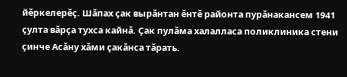йĕркелерĕç. Шăпах çак вырăнтан ĕнтĕ районта пурăнакансем 1941 çулта вăрçа тухса кайнă. Çак пулăма халалласа поликлиника стени çинче Асăну хăми çакăнса тăрать.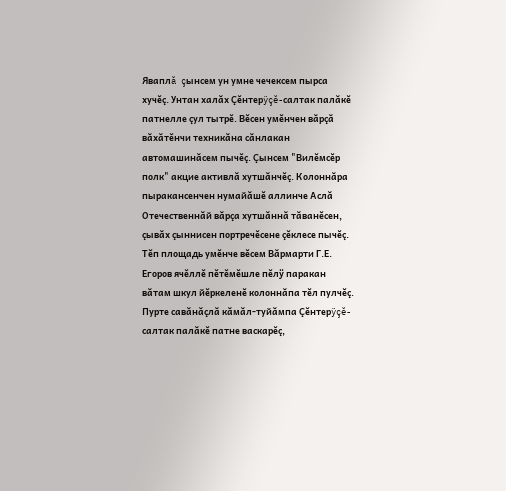Яваплă çынсем ун умне чечексем пырса хучĕç. Унтан халăх Çĕнтерÿçĕ-салтак палăкĕ патнелле çул тытрĕ. Вĕсен умĕнчен вăрçă вăхăтĕнчи техникăна сăнлакан автомашинăсем пычĕç. Çынсем "Вилĕмсĕр полк" акцие активлă хутшăнчĕç. Колоннăра пыракансенчен нумайăшĕ аллинче Аслă Отечественнăй вăрçа хутшăннă тăванĕсен, çывăх çыннисен портречĕсене çĕклесе пычĕç. Тĕп площадь умĕнче вĕсем Вăрмарти Г.Е. Егоров ячĕллĕ пĕтĕмĕшле пĕлÿ паракан вăтам шкул йĕркеленĕ колоннăпа тĕл пулчĕç. Пурте савăнăçлă кăмăл-туйăмпа Çĕнтерÿçĕ-салтак палăкĕ патне васкарĕç,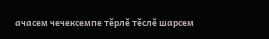ачасем чечексемпе тĕрлĕ тĕслĕ шарсем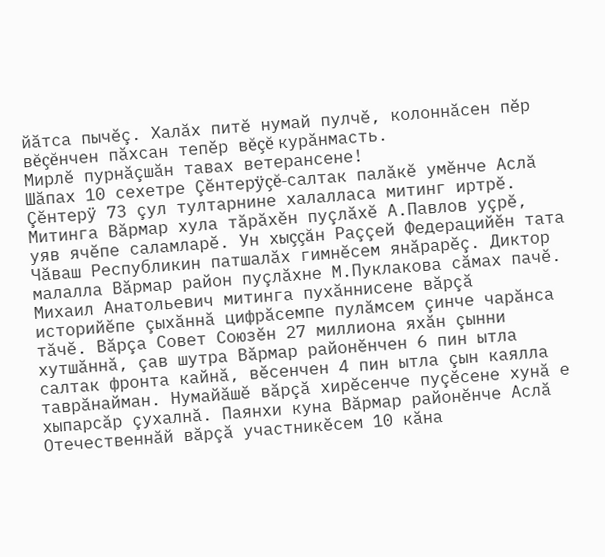йăтса пычĕç. Халăх питĕ нумай пулчĕ, колоннăсен пĕр вĕçĕнчен пăхсан тепĕр вĕçĕ курăнмасть.
Мирлĕ пурнăçшăн тавах ветерансене!
Шăпах 10 сехетре Çĕнтерÿçĕ-салтак палăкĕ умĕнче Аслă Çĕнтерÿ 73 çул тултарнине халалласа митинг иртрĕ. Митинга Вăрмар хула тăрăхĕн пуçлăхĕ А.Павлов уçрĕ, уяв ячĕпе саламларĕ. Ун хыççăн Раççей Федерацийĕн тата Чăваш Республикин патшалăх гимнĕсем янăрарĕç. Диктор малалла Вăрмар район пуçлăхне М.Пуклакова сăмах пачĕ. Михаил Анатольевич митинга пухăннисене вăрçă историйĕпе çыхăннă цифрăсемпе пулăмсем çинче чарăнса тăчĕ. Вăрçа Совет Союзĕн 27 миллиона яхăн çынни хутшăннă, çав шутра Вăрмар районĕнчен 6 пин ытла салтак фронта кайнă, вĕсенчен 4 пин ытла çын каялла таврăнайман. Нумайăшĕ вăрçă хирĕсенче пуçĕсене хунă е хыпарсăр çухалнă. Паянхи куна Вăрмар районĕнче Аслă Отечественнăй вăрçă участникĕсем 10 кăна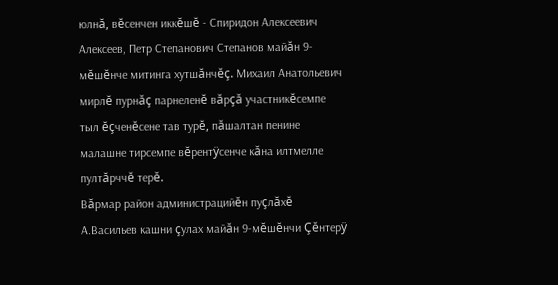юлнă, вĕсенчен иккĕшĕ - Спиридон Алексеевич Алексеев, Петр Степанович Степанов майăн 9-мĕшĕнче митинга хутшăнчĕç. Михаил Анатольевич мирлĕ пурнăç парнеленĕ вăрçă участникĕсемпе тыл ĕçченĕсене тав турĕ, пăшалтан пенине малашне тирсемпе вĕрентÿсенче кăна илтмелле пултăрччĕ терĕ.
Вăрмар район администрацийĕн пуçлăхĕ А.Васильев кашни çулах майăн 9-мĕшĕнчи Çĕнтерÿ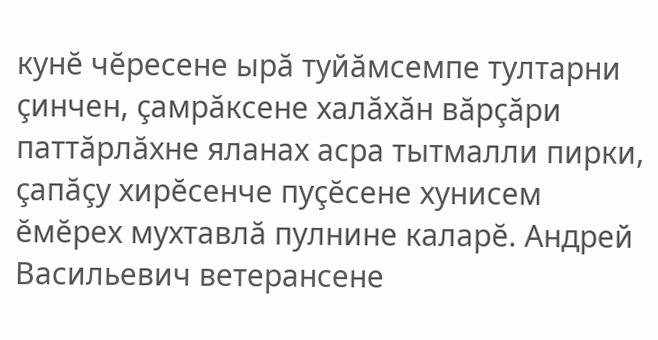кунĕ чĕресене ырă туйăмсемпе тултарни çинчен, çамрăксене халăхăн вăрçăри паттăрлăхне яланах асра тытмалли пирки, çапăçу хирĕсенче пуçĕсене хунисем ĕмĕрех мухтавлă пулнине каларĕ. Андрей Васильевич ветерансене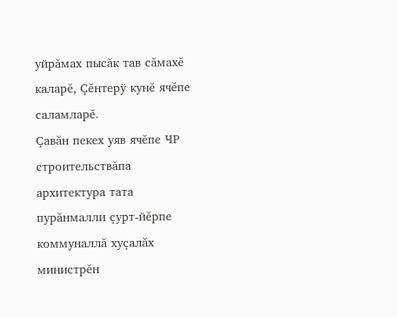уйрăмах пысăк тав сăмахĕ каларĕ, Çĕнтерÿ кунĕ ячĕпе саламларĕ.
Çавăн пекех уяв ячĕпе ЧР строительствăпа архитектура тата пурăнмалли çурт-йĕрпе коммуналлă хуçалăх министрĕн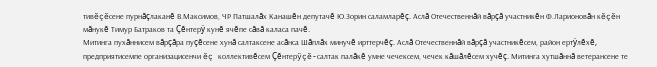тивĕçĕсене пурнăçлаканĕ В.Максимов, ЧР Патшалăх Канашĕн депутачĕ Ю.Зорин саламларĕç. Аслă Отечественнăй вăрçă участникĕн Ф.Ларионовăн кĕçĕн мăнукĕ Тимур Батраков та Çĕнтерÿ кунĕ ячĕпе сăвă каласа пачĕ.
Митинга пухăннисем вăрçăра пуçĕсене хунă салтаксене асăнса Шăплăх минучĕ ирттерчĕç. Аслă Отечественнăй вăрçă участникĕсем, район ертÿлĕхĕ, предприятисемпе организацисенчи ĕç коллективĕсем Çĕнтерÿçĕ-салтак палăкĕ умне чечексем, чечек кăшăлĕсем хучĕç. Митинга хутшăннă ветерансене те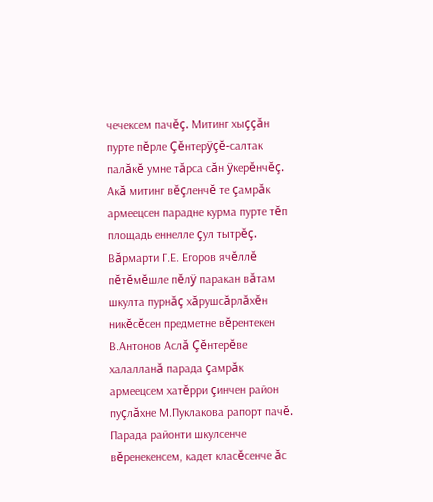чечексем пачĕç. Митинг хыççăн пурте пĕрле Çĕнтерÿçĕ-салтак палăкĕ умне тăрса сăн ÿкерĕнчĕç.
Акă митинг вĕçленчĕ те çамрăк армеецсен парадне курма пурте тĕп площадь еннелле çул тытрĕç. Вăрмарти Г.Е. Егоров ячĕллĕ пĕтĕмĕшле пĕлÿ паракан вăтам шкулта пурнăç хăрушсăрлăхĕн никĕсĕсен предметне вĕрентекен В.Антонов Аслă Çĕнтерĕве халалланă парада çамрăк армеецсем хатĕрри çинчен район пуçлăхне М.Пуклакова рапорт пачĕ. Парада районти шкулсенче вĕренекенсем, кадет класĕсенче ăс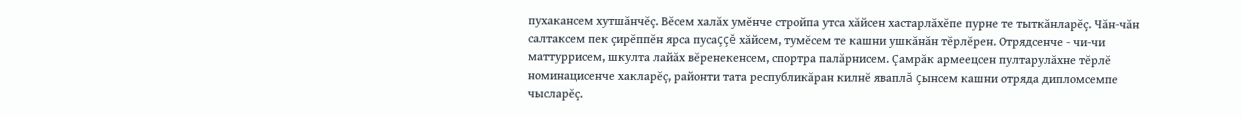пухакансем хутшăнчĕç. Вĕсем халăх умĕнче стройпа утса хăйсен хастарлăхĕпе пурне те тыткăнларĕç. Чăн-чăн салтаксем пек çирĕппĕн ярса пусаççĕ хăйсем, тумĕсем те кашни ушкăнăн тĕрлĕрен. Отрядсенче - чи-чи маттуррисем, шкулта лайăх вĕренекенсем, спортра палăрнисем. Çамрăк армеецсен пултарулăхне тĕрлĕ номинацисенче хакларĕç, районти тата республикăран килнĕ яваплă çынсем кашни отряда дипломсемпе чысларĕç.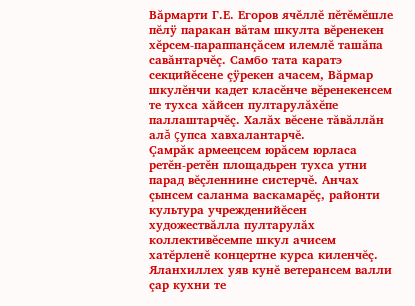Вăрмарти Г.Е. Егоров ячĕллĕ пĕтĕмĕшле пĕлÿ паракан вăтам шкулта вĕренекен хĕрсем-параппанçăсем илемлĕ ташăпа савăнтарчĕç. Самбо тата каратэ секцийĕсене çÿрекен ачасем, Вăрмар шкулĕнчи кадет класĕнче вĕренекенсем те тухса хăйсен пултарулăхĕпе паллаштарчĕç. Халăх вĕсене тăвăллăн алă çупса хавхалантарчĕ.
Çамрăк армеецсем юрăсем юрласа ретĕн-ретĕн площадьрен тухса утни парад вĕçленнине систерчĕ. Анчах çынсем саланма васкамарĕç, районти культура учрежденийĕсен художествăлла пултарулăх коллективĕсемпе шкул ачисем хатĕрленĕ концертне курса киленчĕç. Яланхиллех уяв кунĕ ветерансем валли çар кухни те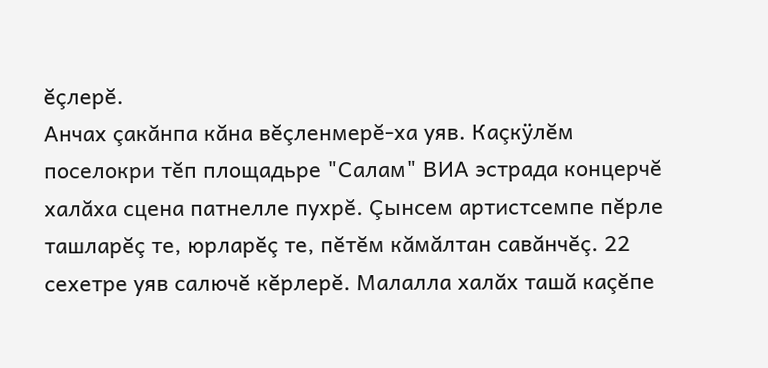ĕçлерĕ.
Анчах çакăнпа кăна вĕçленмерĕ-ха уяв. Каçкÿлĕм поселокри тĕп площадьре "Салам" ВИА эстрада концерчĕ халăха сцена патнелле пухрĕ. Çынсем артистсемпе пĕрле ташларĕç те, юрларĕç те, пĕтĕм кăмăлтан савăнчĕç. 22 сехетре уяв салючĕ кĕрлерĕ. Малалла халăх ташă каçĕпе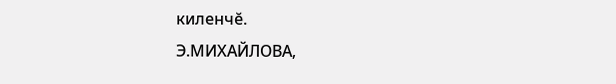киленчĕ.
Э.МИХАЙЛОВА,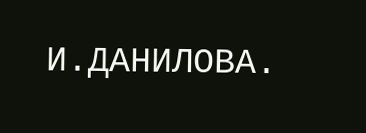И.ДАНИЛОВА.